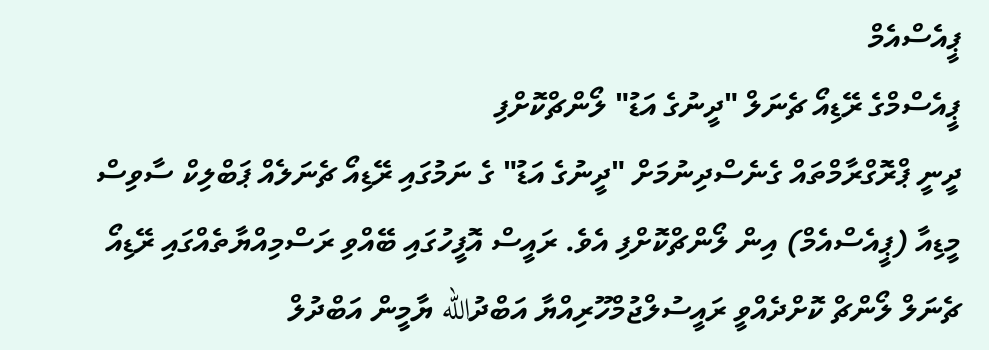ޕީއެސްއެމް
ޕީއެސްމްގެ ރޭޑިއޯ ޗެނަލް "ދީނުގެ އަޑު" ލޯންޗްކޮށްފި
ދީނީ ޕްރޮގްރާމްތައް ގެނެސްދިނުމަށް "ދީނުގެ އަޑު" ގެ ނަމުގައި ރޭޑިއޯ ޗެނަލެއް ޕަބްލިކް ސާވިސް މީޑިއާ (ޕީއެސްއެމް) އިން ލޯންޗްކޮށްފި އެވެ. ރައީސް އޮފީހުގައި ބޭއްވި ރަސްމިއްޔާތެއްގައި ރޭޑިއޯ ޗެނަލް ލޯންޗް ކޮށްދެއްވީ ރައީސުލްޖުމްހޫރިއްޔާ އަބްދުالله ޔާމީން އަބްދުލް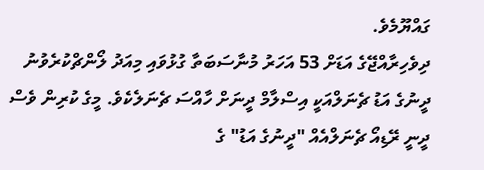ގައްޔޫމެވެ.
ދިވެހިރާއްޖޭގެ އަޑަށް 53 އަހަރު މުނާސަބަތާ ގުޅުވައި މިއަދު ލޯންޗްކުރެވުނު ދީނުގެ އަޑު ޗެނަލްއަކީ އިސްލާމް ދީނަށް ހާއްސަ ޗެނަލެކެވެ. މީގެ ކުރިން ވެސް ދީނީ ރޭޑިއޯ ޗެނަލްއެއް "ދީނުގެ އަޑު" ގެ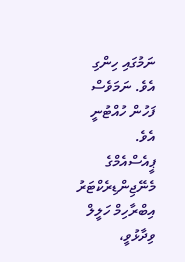ނަމުގައި ހިންގި އެވެ. ނަމަވެސް ފަހުން ހުއްޓުނީ އެވެ.
ޕީއެސްއެމްގެ މެނޭޖިންޑިރެކްޓަރު އިބްރާހިމް ހަލީލް ވިދާޅުވީ،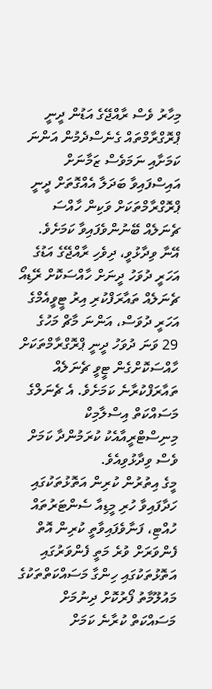މިހާރު ވެސް ރާއްޖޭގެ އަޑުން ދީނީ ޕްރޮގްރާމްތައް ގެނެސްދެމުން އަންނަ ކަމަށާއި ނަމަވެސް ޒަމާނަށް އައިސްފައިވާ ބަދަލާ އެއްގޮތަށް ދީނީ ޕްރޮގްރާމްތަކަށް ވަކިން ހާއްސަ ޗެނަލެއް ބޭނުންވެފައިވާ ކަމަށެވެ.
އޭނާ ވިދާޅުވީ، ދިވެހި ރާއްޖޭގެ އަޑުގެ އަހަރީ ދުވަހު ދީނަށް ހާއްސަކޮށް ރޭޑިއޯ ޗެނަލެއް ތައާރަފްކުރި އިރު ޓީވީއެމްގެ އަހަރީ ދުވަސް، އަންނަ މާޗް މަހުގެ 29 ވަނަ ދުވަހު ދީނީ ޕްރޮގްރާމްތަކަށް ހާއްސަކޮށްގެން ޓީވީ ޗެނަލެއް ތައާރަފްކުރާނެ ކަމަށެވެ. އެ ޗެނަލްގެ މަސައްކަތް އިސްލާމިކް މިނިސްޓްރީއާއެކު ކުރަމުންދާ ކަމަށް ވެސް ވިދާޅުވިއެވެ.
މީގެ އިތުރުން ކުރިން އަތޮޅުތަކުގައި ހަދާފައިވާ ހުރި މީޑިއާ ސެންޓަރުތައް ހުއްޓި، ފަނާވެފައިވާތީ ކުރިން އޮތް ފެންވަރަށް ވުރެ މަތީ ފެންވަރުގައި އަތޮޅުތަކުގައި ހިންގާ މަސައްކަތްތަކުގެ މައުލޫމާތު ފޯރުކޮށް ދިނުމަށް މަސައްކަތް ކުރާނެ ކަމަށް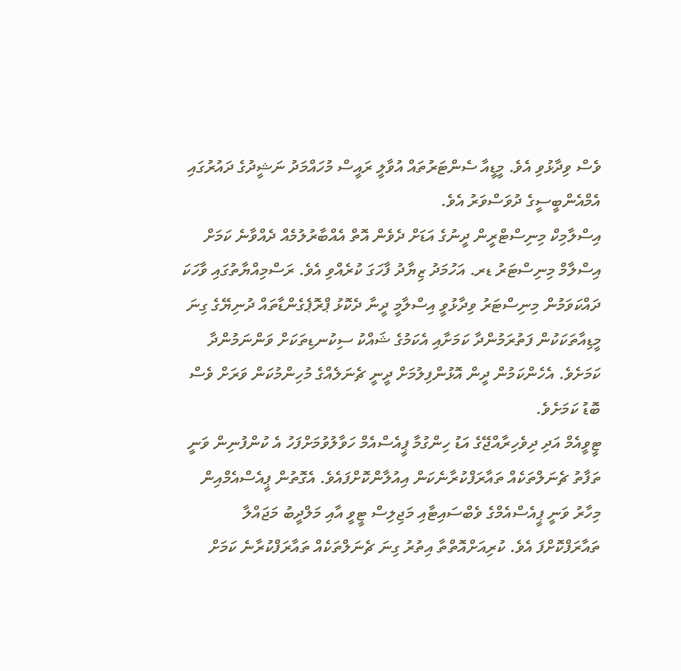ވެސް ވިދާޅުވި އެވެ. މީޑީއާ ސެންޓަރުތައް އުވާލީ ރައީސް މުހައްމަދު ނަޝީދުގެ ދައުރުގައި އެމްއެންބީސީގެ ދުވަސްވަރު އެވެ.
އިސްލާމިކް މިނިސްޓްރީން ދީނުގެ އަޑަށް ދެވެން އޮތް އެއްބާރުލުމެއް ދެއްވާނެ ކަމަށް އިސްލާމް މިނިސްޓަރު ޑރ. އަހުމަދު ޒިޔާދު ފާހަގަ ކުރެއްވި އެވެ. ރަސްމިއްޔާތުގައި ވާހަކަ ދައްކަވަމުން މިނިސްޓަރު ވިދާޅުވީ އިސްލާމީ ދީނާ ދެކޮޅު ޕްރޮޕެގެންޑާތައް ދުނިޔޭގެ ގިނަ މީޑިއާތަކަކުން ފަތުރަމުންދާ ކަމަށާއި އެކަމުގެ ޝައްކު ސިކުނޑިތަކަށް ވަންނަމުންދާ ކަމަށެވެ. އެހެންކަމުން ދީން އޮޅުންފިލުމަށް ދީނީ ޗެނަލެއްގެ މުހިންމުކަން ވަރަށް ވެސް ބޮޑު ކަމަށެވެ.
ޓީވީއެމް އަދި ދިވެހިރާއްޖޭގެ އަޑު ހިންގުމާ ޕީއެސްއެމް ހަވާލުވުމަށްފަހު އެ ކުންފުނިން ވަނީ ތަފާތު ޗެނަލްތަކެއް ތައާރަފްކުރާނެކަން އިއުލާންކޮށްފައެވެ. އެގޮތުން ޕީއެސްއެމްއިން މިހާރު ވަނީ ޕީއެސްއެމްގެ ވެބްސައިޓާއި މަޖިލިސް ޓީވީ އާއި މަލްދީބު މަޖައްލާ ތައާރަފްކޮށްފަ އެވެ. ކުރިއަށްއޮތްތާ އިތުރު ގިނަ ޗެނަލްތަކެއް ތައާރަފްކުރާނެ ކަމަށް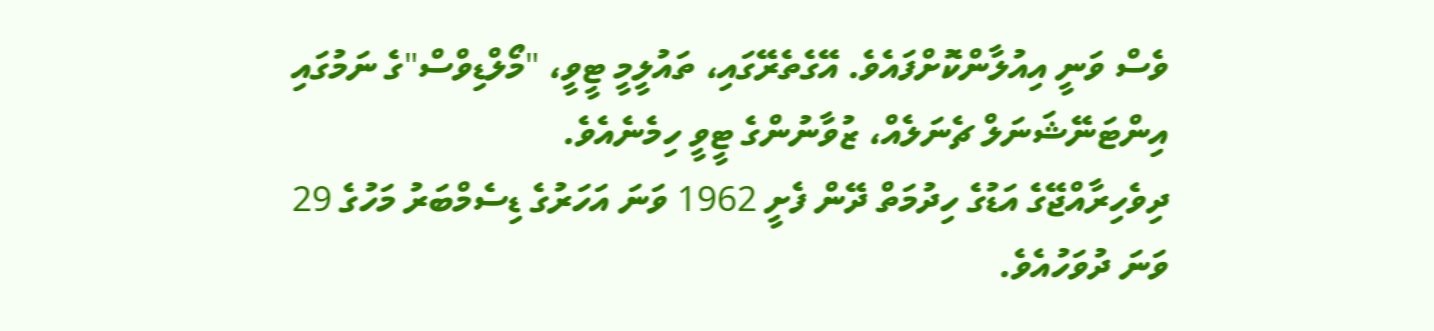ވެސް ވަނީ އިއުލާންކޮށްފައެވެ. އޭގެތެރޭގައި، ތައުލީމީ ޓީވީ، "މޯލްޑިވްސް"ގެ ނަމުގައި އިންޓަނޭޝަނަލް ޗެނަލެއް، ޒުވާނުންގެ ޓީވީ ހިމެނެއެވެ.
ދިވެހިރާއްޖޭގެ އަޑުގެ ހިދުމަތް ދޭން ފެށީ 1962 ވަނަ އަހަރުގެ ޑިސެމްބަރު މަހުގެ 29 ވަނަ ދުވަހުއެވެ.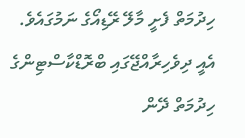ހިދުމަތް ފެށީ މާލޭ ރޭޑިއޯގެ ނަމުގައެވެ. އެއީ ދިވެހިރާއްޖޭގައި ބްރޮޑްކާސްޓިންގެ ހިދުމަތް ދޭން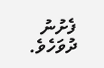ފެށުނު ދުވަހެވެ.